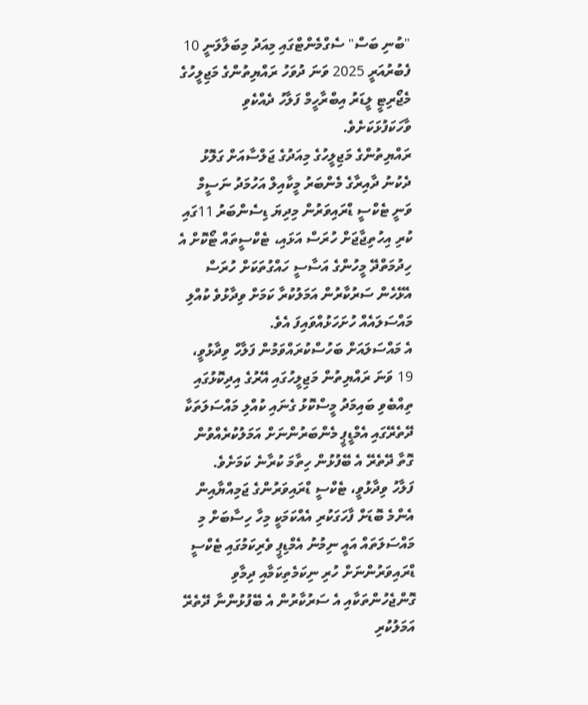"ބުނި ބަސް" ސެގްމެންޓްގައި މިއަދު މިބަލާލަނީ 10 ފެބުރުއަރީ 2025 ވަނަ ދުވަހު ރައްޔިތުންގެ މަޖިލީހުގެ މެޖޯރިޓީ ލީޑަރު އިބްރާހީމް ފަލާހު ދެއްކެވި ވާހަކަފުޅަކަށެވެ.
ރައްޔިތުންގެ މަޖިލީހުގެ މިއަދުގެ ޖަލްސާއަށް ގަލޮޅު ދެކުނު ދާއިރާގެ މެންބަރު މީކާއިލް އަހުމަދު ނަސީމް ވަނީ ޓެކްސީ ޑްރައިވަރުން މިދިޔަ ޑިސެންބަރު 11ގައި ކުރި އިހުތިޖާޖަށް ހުރަސް އަޅައި، ޓެކްސީތައް ޓޯކޮށް އެ ހިދުމަތްދޭ މީހުންގެ އަސާސީ ހައްގުތަކަށް ހުރަސް އެޅޭހެން ސަރުކާރުން އަމަލުކުރާ ކަމަށް ވިދާޅުވެ ކުއްލި މައްސަލައެއް ހުށަހަޅުއްވައިފަ އެވެ.
އެ މައްސަލައަށް ބަހުސްކުރައްވަމުން ފަލާހް ވިދާޅުވީ، 19 ވަނަ ރައްޔިތުން މަޖިލީހުގައި އޭރުގެ އިދިކޮޅުގައި ތިއްބެވި ބައިމަދު މީސްކޮޅު ގެނައި ކުއްލި މައްސަލަތަކާ ދޭތެރޭގައި އެމްޑީޕީ މެންބަރުންނަށް އަމަލުކުރެއްވުން ގޮތާ ދޭތެރޭ އެ ބޭފުޅުން ހިތާމަ ކުރާނެ ކަމަށެވެ.
ފަލާހު ވިދާޅުވީ، ޓެކްސީ ޑްރައިވަރުންގެ ޖަމިއްޔާއިން އެންމެ ބޮޑަށް ފާހަގަކުރި އެއްކަމަކީ މިހާ ހިސާބަށް މި މައްސަލަތައް އައީ ނިމުނު އެމްޑިޕީ ވެރިކަމުގައި ޓެކްސީ ޑްރައިވަރުންނަށް ހުރި ނިކަމެތިކަމާއި ދިމާވި ގޮންޖެހުންތަކާއި އެ ސަރުކާރުން އެ ބޭފުޅުންނާ ދޭތެރޭ އަމަލުކުރި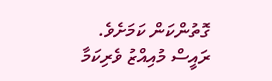ގޮތުންކަން ކަމަށެވެ.
ރައީސް މުއިއްޒު ވެރިކަމާ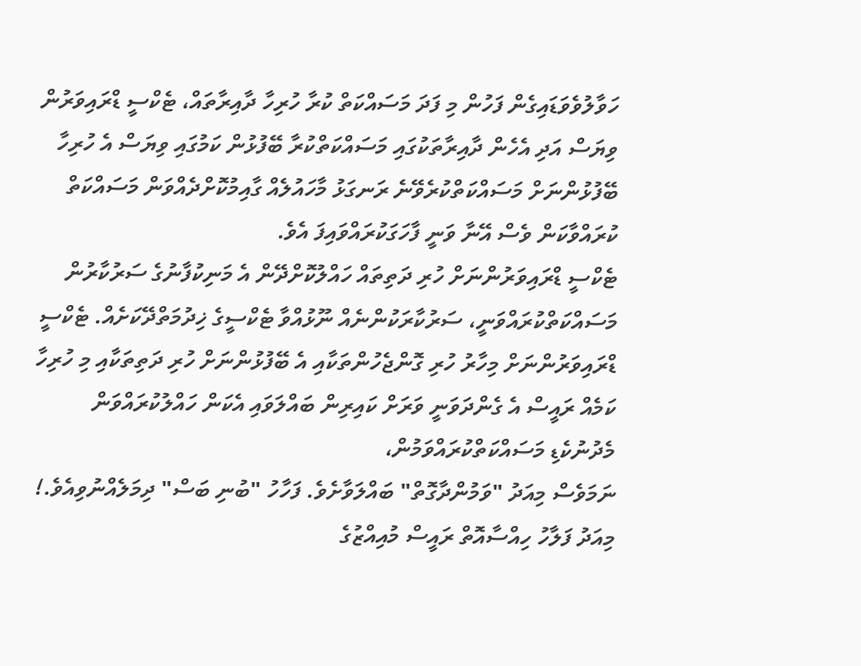ހަވާލުވެވަޑައިގެން ފަހުން މި ފަދަ މަސައްކަތް ކުރާ ހުރިހާ ދާއިރާތައް، ޓެކްސީ ޑްރައިވަރުން ވިޔަސް އަދި އެހެން ދާއިރާތަކުގައި މަސައްކަތްކުރާ ބޭފުޅުން ކަމުގައި ވިޔަސް އެ ހުރިހާ ބޭފުޅުންނަށް މަސައްކަތްކުރެވޭނެ ރަނގަޅު މާހައުލެއް ގާއިމުކޮށްދެއްވަން މަސައްކަތް ކުރައްވާކަން ވެސް އޭނާ ވަނީ ފާހަގަކުރައްވައިފަ އެވެ.
ޓެކްސީ ޑްރައިވަރުންނަށް ހުރި ދަތިތައް ހައްލުކޮށްދޭން އެ މަނިކުފާނުގެ ސަރުކާރުން މަސައްކަތްކުރައްވަނީ، ސަރުކާރަކުންނެއް ނޫޅުއްވާ ޓެކްސީގެ ޚިދުމަތްދޭކަށެއް. ޓެކްސީ ޑްރައިވަރުންނަށް މިހާރު ހުރި ގޮންޖެހުންތަކާއި އެ ބޭފުޅުންނަށް ހުރި ދަތިތަކާއި މި ހުރިހާ ކަމެއް ރައީސް އެ ގެންދަވަނީ ވަރަށް ކައިރިން ބައްލަވައި އެކަން ހައްލުކުރައްވަން މެދުނުކެޑި މަސައްކަތްކުރައްވަމުން،
ނަމަވެސް މިއަދު "ވަމުންދާގޮތް" ބައްލަވާށެވެ. ފަހާހު "ބުނި ބަސް" ދިމަލެއްނުވިއެވެ.!
މިއަދު ފަލާހު ހިއްސާއޮތް ރައީސް މުއިއްޒުގެ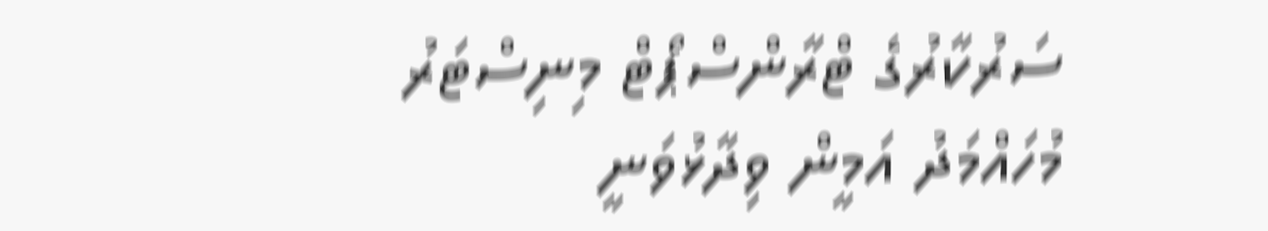ސަރުކާރުގެ ޓްރާންސްޕޯޓް މިނިސްޓަރު މުހައްމަދު އަމީން ވިދާޅުވަނީ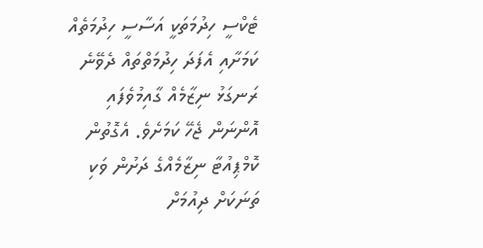ޓެކްސީ ހިދުމަތަކީ އަސާސީ ހިދުމަތެއް ކަމަށާއި އެފަދަ ހިދުމަތްތައް ދެވޭނެ ރަނގަޅު ނިޒާމެއް ގާއިމުވެފައި އޮންނަން ޖެހޭ ކަމަށެވެ. އެގޮތުން ކޮމްޕިއުޓާ ނިޒާމެއްގެ ދަށުން ވަކި ތަނަކަށް ދިއުމަށް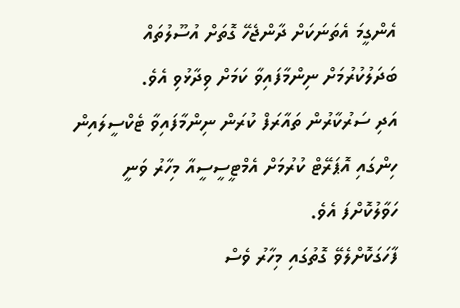އެންގީމަ އެތަނަކަށް ދާންޖެހޭ ގޮތަށް އުސޫލުތައް ބަދަލުކުރުމަށް ނިންމާފައިވާ ކަމަށް ވިދާޅުވި އެވެ.
އަދި ސަރުކާރުން ތައާރަފް ކުރަން ނިންމާފައިވާ ޓެކްސީލައިން ހިންގައި އޮޕަރޭޓް ކުރުމަށް އެމްޓީސީސީއާ މިހާރު ވަނީ ހަވާލުކޮށްފަ އެވެ.
ފާހަގަކޮށްލެވޭ ގޮތުގައި މިހާރު ވެސް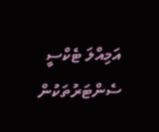އަމިއްލަ ޓެކްސީ ސެންޓަރުތަކުން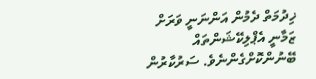ޚިދުމަތް ދެމުން އަންނަނީ ވަރަށް ޒަމާނީ އެޕްލިކޭޝަންތައް ބޭނުންކޮށްގެންނެވެ. ސަރުކާރުން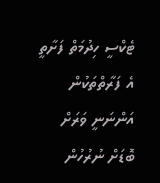ޓެކްސީ ހިދުމަތް ފަށާތީ އެ ފަރާތްތަކުން އަންނަނީ ވަރަށް ބޮޑަށް ނުރުހުން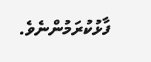ފާޅުކުރަމުންނެވެ.